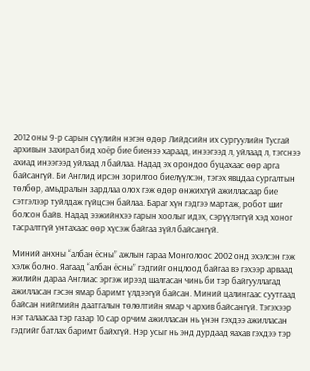2012 оны 9-р сарын сүүлийн нэгэн өдөр Лийдсийн их сургуулийн Тусгай архивын захирал бид хоёр бие биенээ хараад, инээгээд л, уйлаад л, тэгснээ ахиад инээгээд уйлаад л байлаа. Надад эх орондоо буцахаас өөр арга байсангүй. Би Англид ирсэн зорилгоо биелүүлсэн, тэгэх явцдаа сургалтын төлбөр, амьдралын зардлаа олох гэж өдөр өнжихгүй ажилласаар бие сэтгэлээр туйлдаж гүйцсэн байлаа. Бараг хүн гэдгээ мартаж, робот шиг болсон байв. Надад ээжийнхээ гарын хоолыг идэх, сэрүүлэггүй хэд хоног тасралтгүй унтахаас өөр хүсэж байгаа зүйл байсангүй.

Миний анхны “албан ёсны” ажлын гараа Монголоос 2002 онд эхэлсэн гэж хэлж болно. Яагаад “албан ёсны” гэдгийг онцлоод байгаа вэ гэхээр арваад жилийн дараа Англиас эргэж ирээд шалгасан чинь би тэр байгууллагад ажилласан гэсэн ямар баримт үлдээгүй байсан. Миний цалингаас суутгаад байсан нийгмийн даатгалын төлөлтийн ямар ч архив байсангүй. Тэгэхээр нэг талаасаа тэр газар 10 сар орчим ажилласан нь үнэн гэхдээ ажилласан гэдгийг батлах баримт байхгүй. Нэр усыг нь энд дурдаад яахав гэхдээ тэр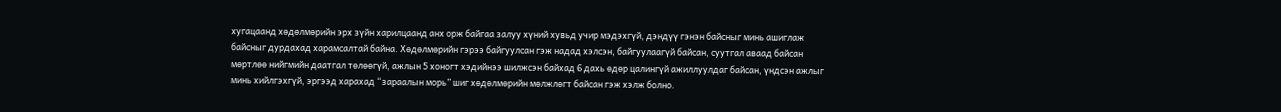хугацаанд хөдөлмөрийн эрх зүйн харилцаанд анх орж байгаа залуу хүний хувьд учир мэдэхгүй, дэндүү гэнэн байсныг минь ашиглаж байсныг дурдахад харамсалтай байна. Хөдөлмөрийн гэрээ байгуулсан гэж надад хэлсэн, байгуулаагүй байсан, суутгал аваад байсан мөртлөө нийгмийн даатгал төлөөгүй, ажлын 5 хоногт хэдийнээ шилжсэн байхад 6 дахь өдөр цалингүй ажиллуулдаг байсан, үндсэн ажлыг минь хийлгэхгүй, эргээд харахад “зараалын морь” шиг хөдөлмөрийн мөлжлөгт байсан гэж хэлж болно.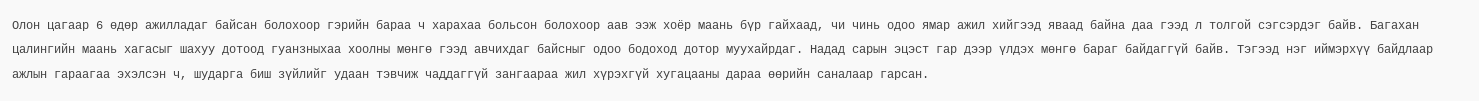Олон цагаар 6 өдөр ажилладаг байсан болохоор гэрийн бараа ч харахаа больсон болохоор аав ээж хоёр маань бүр гайхаад, чи чинь одоо ямар ажил хийгээд яваад байна даа гээд л толгой сэгсэрдэг байв. Багахан цалингийн маань хагасыг шахуу дотоод гуанзныхаа хоолны мөнгө гээд авчихдаг байсныг одоо бодоход дотор муухайрдаг. Надад сарын эцэст гар дээр үлдэх мөнгө бараг байдаггүй байв. Тэгээд нэг иймэрхүү байдлаар ажлын гараагаа эхэлсэн ч, шударга биш зүйлийг удаан тэвчиж чаддаггүй зангаараа жил хүрэхгүй хугацааны дараа өөрийн саналаар гарсан.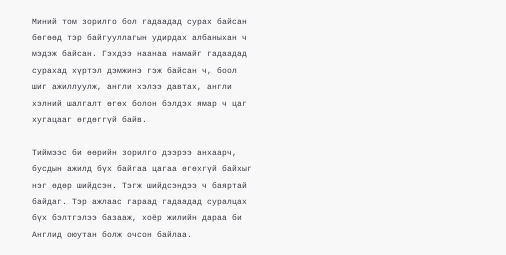Миний том зорилго бол гадаадад сурах байсан бөгөөд тэр байгууллагын удирдах албаныхан ч мэдэж байсан. Гэхдээ наанаа намайг гадаадад сурахад хүртэл дэмжинэ гэж байсан ч, боол шиг ажиллуулж, англи хэлээ давтах, англи хэлний шалгалт өгөх болон бэлдэх ямар ч цаг хугацааг өгдөггүй байв.

Тиймээс би өөрийн зорилго дээрээ анхаарч, бусдын ажилд бүх байгаа цагаа өгөхгүй байхыг нэг өдөр шийдсэн. Тэгж шийдсэндээ ч баяртай байдаг. Тэр ажлаас гараад гадаадад суралцах бүх бэлтгэлээ базааж, хоёр жилийн дараа би Англид оюутан болж очсон байлаа.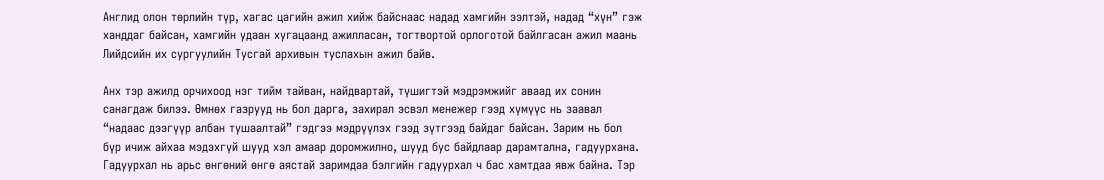Англид олон төрлийн түр, хагас цагийн ажил хийж байснаас надад хамгийн ээлтэй, надад “хүн” гэж ханддаг байсан, хамгийн удаан хугацаанд ажилласан, тогтвортой орлоготой байлгасан ажил маань Лийдсийн их сургуулийн Тусгай архивын туслахын ажил байв.

Анх тэр ажилд орчихоод нэг тийм тайван, найдвартай, түшигтэй мэдрэмжийг аваад их сонин санагдаж билээ. Өмнөх газрууд нь бол дарга, захирал эсвэл менежер гээд хүмүүс нь заавал “надаас дээгүүр албан тушаалтай” гэдгээ мэдрүүлэх гээд зүтгээд байдаг байсан. Зарим нь бол бүр ичиж айхаа мэдэхгүй шууд хэл амаар доромжилно, шууд бус байдлаар дарамтална, гадуурхана. Гадуурхал нь арьс өнгөний өнгө аястай заримдаа бэлгийн гадуурхал ч бас хамтдаа явж байна. Тэр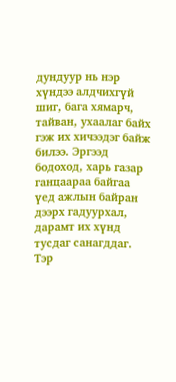дундуур нь нэр хүндээ алдчихгүй шиг, бага хямарч, тайван, ухаалаг байх гэж их хичээдэг байж билээ. Эргээд бодоход, харь газар ганцаараа байгаа үед ажлын байран дээрх гадуурхал, дарамт их хүнд тусдаг санагддаг. Тэр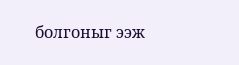болгоныг ээж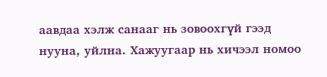аавдаа хэлж санааг нь зовоохгүй гээд нууна, уйлна. Хажуугаар нь хичээл номоо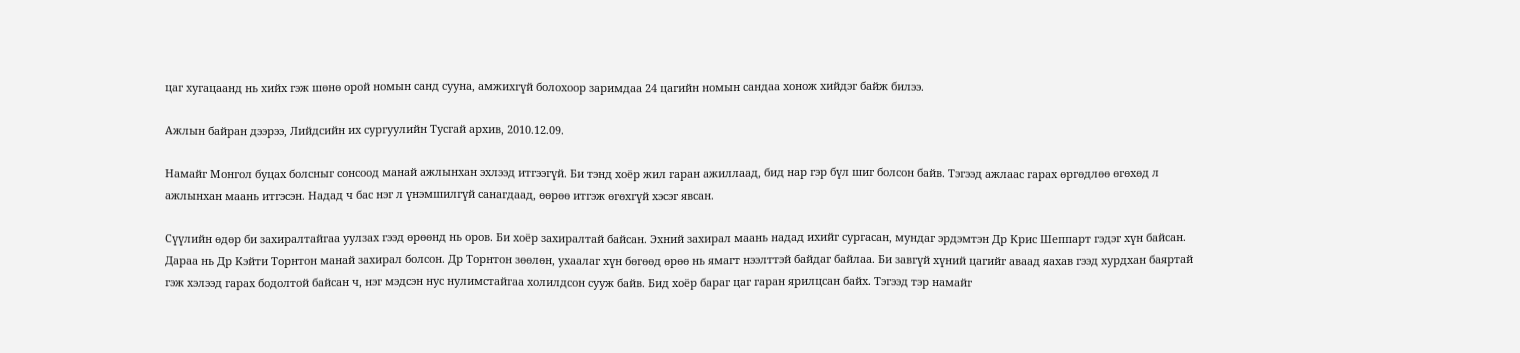цаг хугацаанд нь хийх гэж шөнө орой номын санд сууна, амжихгүй болохоор заримдаа 24 цагийн номын сандаа хонож хийдэг байж билээ.

Ажлын байран дээрээ, Лийдсийн их сургуулийн Тусгай архив, 2010.12.09.

Намайг Монгол буцах болсныг сонсоод манай ажлынхан эхлээд итгээгүй. Би тэнд хоёр жил гаран ажиллаад, бид нар гэр бүл шиг болсон байв. Тэгээд ажлаас гарах өргөдлөө өгөхөд л ажлынхан маань итгэсэн. Надад ч бас нэг л үнэмшилгүй санагдаад, өөрөө итгэж өгөхгүй хэсэг явсан.

Сүүлийн өдөр би захиралтайгаа уулзах гээд өрөөнд нь оров. Би хоёр захиралтай байсан. Эхний захирал маань надад ихийг сургасан, мундаг эрдэмтэн Др Крис Шеппарт гэдэг хүн байсан. Дараа нь Др Kэйти Торнтон манай захирал болсон. Др Торнтон зөөлөн, ухаалаг хүн бөгөөд өрөө нь ямагт нээлттэй байдаг байлаа. Би завгүй хүний цагийг аваад яахав гээд хурдхан баяртай гэж хэлээд гарах бодолтой байсан ч, нэг мэдсэн нус нулимстайгаа холилдсон сууж байв. Бид хоёр бараг цаг гаран ярилцсан байх. Тэгээд тэр намайг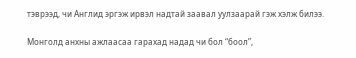тэврээд, чи Англид эргэж ирвэл надтай заавал уулзаарай гэж хэлж билээ.

Монголд анхны ажлаасаа гарахад надад чи бол “боол”,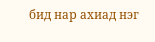бид нар ахиад нэг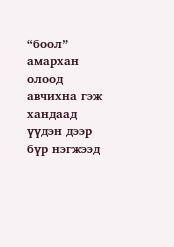“боол” амархан олоод авчихна гэж хандаад үүдэн дээр бүр нэгжээд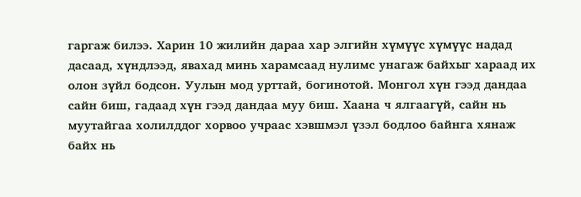гаргаж билээ. Харин 10 жилийн дараа хар элгийн хүмүүс хүмүүс надад дасаад, хүндлээд, явахад минь харамсаад нулимс унагаж байхыг хараад их олон зүйл бодсон. Уулын мод урттай, богинотой. Монгол хүн гээд дандаа сайн биш, гадаад хүн гээд дандаа муу биш. Хаана ч ялгаагүй, сайн нь муутайгаа холилддог хорвоо учраас хэвшмэл үзэл бодлоо байнга хянаж байх нь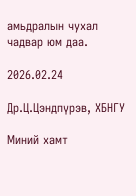амьдралын чухал чадвар юм даа.

2026.02.24

Др.Ц.Цэндпүрэв, ХБНГУ

Миний хамт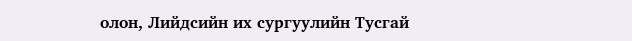олон, Лийдсийн их сургуулийн Тусгай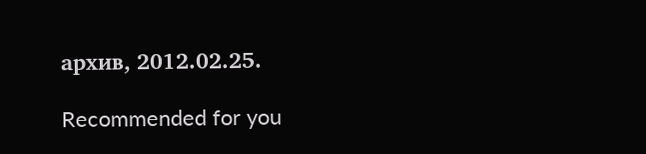архив, 2012.02.25.

Recommended for you